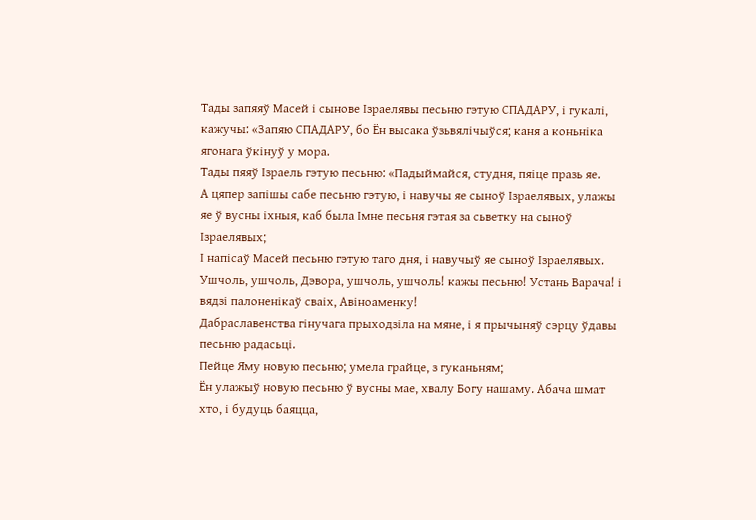Тады запяяў Масей і сынове Ізраелявы песьню гэтую СПАДАРУ, і гукалі, кажучы: «Запяю СПАДАРУ, бо Ён высака ўзьвялічыўся; каня а коньніка ягонага ўкінуў у мора.
Тады пяяў Ізраель гэтую песьню: «Падыймайся, студня, пяіце празь яе.
А цяпер запішы сабе песьню гэтую, і навучы яе сыноў Ізраелявых, улажы яе ў вусны іхныя, каб была Імне песьня гэтая за сьветку на сыноў Ізраелявых;
І напісаў Масей песьню гэтую таго дня, і навучыў яе сыноў Ізраелявых.
Ушчоль, ушчоль, Дэвора, ушчоль, ушчоль! кажы песьню! Устань Варача! і вядзі палоненікаў сваіх, Авіноаменку!
Дабраславенства гінучага прыходзіла на мяне, і я прычыняў сэрцу ўдавы песьню радасьці.
Пейце Яму новую песьню; умела грайце, з гуканьням;
Ён улажыў новую песьню ў вусны мае, хвалу Богу нашаму. Абача шмат хто, і будуць баяцца,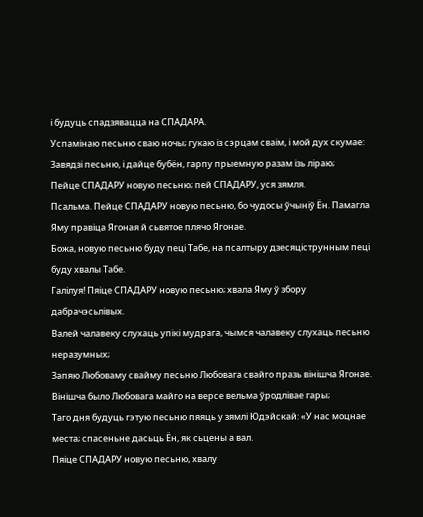і будуць спадзявацца на СПАДАРА.
Успамінаю песьню сваю ночы; гукаю із сэрцам сваім, і мой дух скумае:
Завядзі песьню, і дайце бубён, гарпу прыемную разам ізь ліраю;
Пейце СПАДАРУ новую песьню; пей СПАДАРУ, уся зямля.
Псальма. Пейце СПАДАРУ новую песьню, бо чудосы ўчыніў Ён. Памагла Яму правіца Ягоная й сьвятое плячо Ягонае.
Божа, новую песьню буду пеці Табе, на псалтыру дзесяціструнным пеці буду хвалы Табе.
Галілуя! Пяіце СПАДАРУ новую песьню; хвала Яму ў збору дабрачэсьлівых.
Валей чалавеку слухаць упікі мудрага, чымся чалавеку слухаць песьню неразумных;
Запяю Любоваму свайму песьню Любовага свайго празь вінішча Ягонае. Вінішча было Любовага майго на версе вельма ўродлівае гары;
Таго дня будуць гэтую песьню пяяць у зямлі Юдэйскай: «У нас моцнае места; спасеньне дасьць Ён, як сьцены а вал.
Пяіце СПАДАРУ новую песьню, хвалу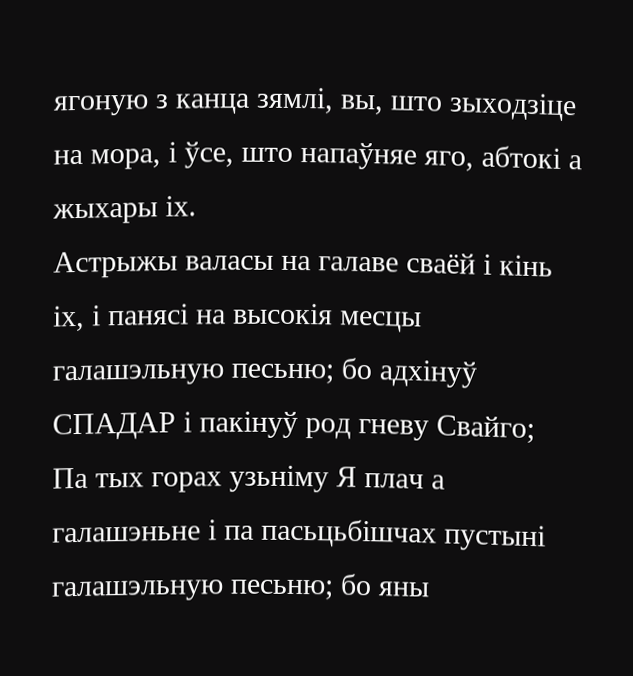ягоную з канца зямлі, вы, што зыходзіце на мора, і ўсе, што напаўняе яго, абтокі а жыхары іх.
Астрыжы валасы на галаве сваёй і кінь іх, і панясі на высокія месцы галашэльную песьню; бо адхінуў СПАДАР і пакінуў род гневу Свайго;
Па тых горах узьніму Я плач а галашэньне і па пасьцьбішчах пустыні галашэльную песьню; бо яны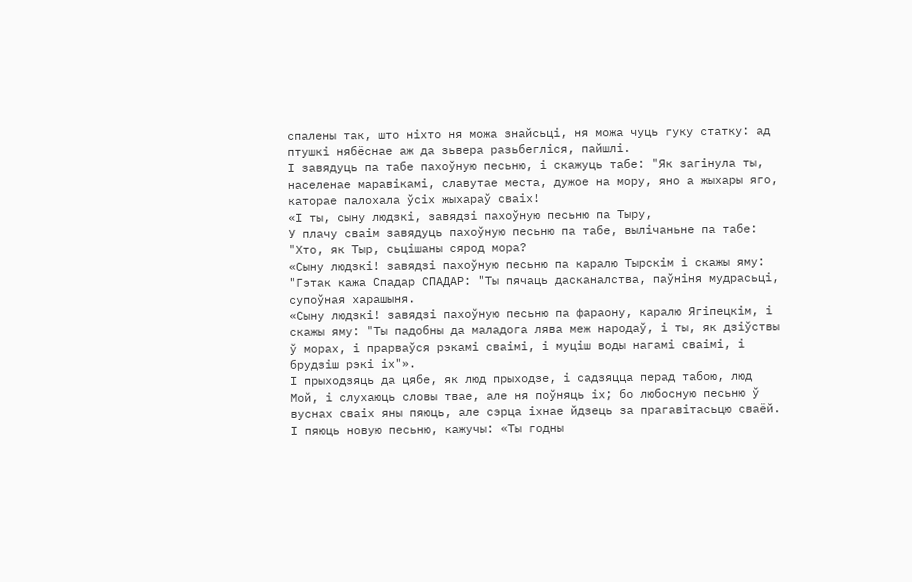спалены так, што ніхто ня можа знайсьці, ня можа чуць гуку статку: ад птушкі нябёснае аж да зьвера разьбегліся, пайшлі.
І завядуць па табе пахоўную песьню, і скажуць табе: "Як загінула ты, населенае маравікамі, славутае места, дужое на мору, яно а жыхары яго, каторае палохала ўсіх жыхараў сваіх!
«І ты, сыну людзкі, завядзі пахоўную песьню па Тыру,
У плачу сваім завядуць пахоўную песьню па табе, вылічаньне па табе: "Хто, як Тыр, сьцішаны сярод мора?
«Сыну людзкі! завядзі пахоўную песьню па каралю Тырскім і скажы яму: "Гэтак кажа Спадар СПАДАР: "Ты пячаць дасканалства, паўніня мудрасьці, супоўная харашыня.
«Сыну людзкі! завядзі пахоўную песьню па фараону, каралю Ягіпецкім, і скажы яму: "Ты падобны да маладога лява меж народаў, і ты, як дзіўствы ў морах, і прарваўся рэкамі сваімі, і муціш воды нагамі сваімі, і брудзіш рэкі іх"».
І прыходзяць да цябе, як люд прыходзе, і садзяцца перад табою, люд Мой, і слухаюць словы твае, але ня поўняць іх; бо любосную песьню ў вуснах сваіх яны пяюць, але сэрца іхнае йдзець за прагавітасьцю сваёй.
І пяюць новую песьню, кажучы: «Ты годны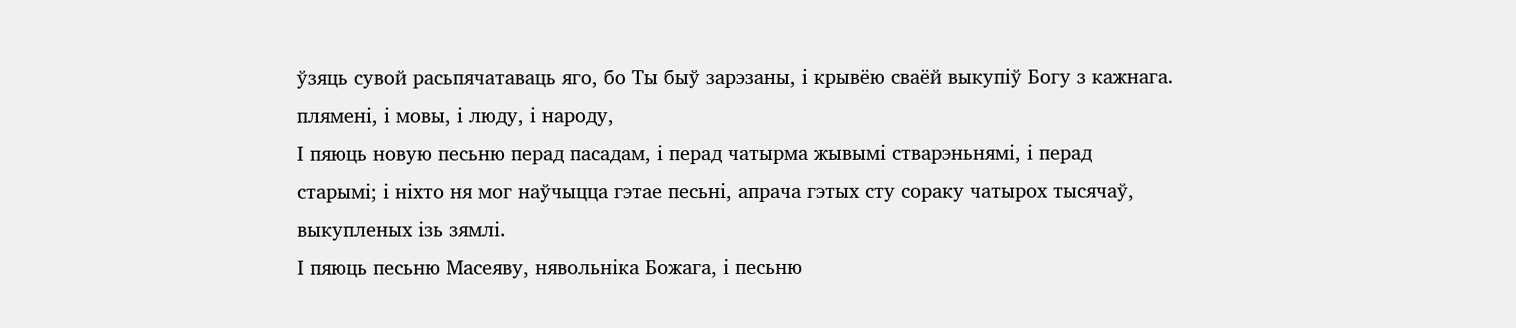ўзяць сувой расьпячатаваць яго, бо Ты быў зарэзаны, і крывёю сваёй выкупіў Богу з кажнага. плямені, і мовы, і люду, і народу,
І пяюць новую песьню перад пасадам, і перад чатырма жывымі стварэньнямі, і перад старымі; і ніхто ня мог наўчыцца гэтае песьні, апрача гэтых сту сораку чатырох тысячаў, выкупленых ізь зямлі.
І пяюць песьню Масеяву, нявольніка Божага, і песьню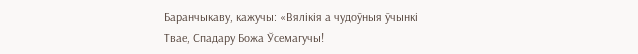Баранчыкаву, кажучы: «Вялікія а чудоўныя ўчынкі Твае, Спадару Божа Ўсемагучы!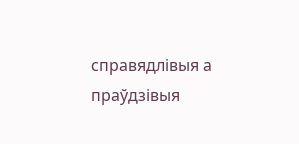справядлівыя а праўдзівыя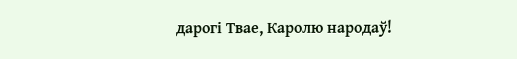дарогі Твае, Каролю народаў!